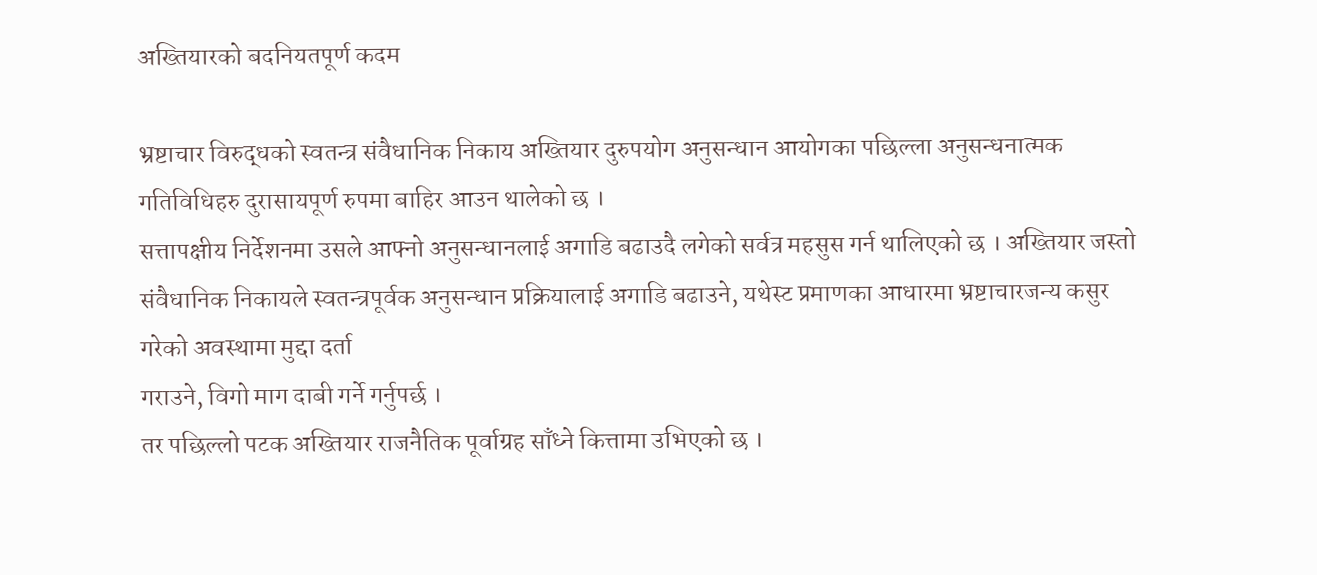अख्तियारको बदनियतपूर्ण कदम

भ्रष्टाचार विरुद्धको स्वतन्त्र संवैधानिक निकाय अख्तियार दुरुपयोग अनुसन्धान आयोगका पछिल्ला अनुसन्धनात्मक गतिविधिहरु दुरासायपूर्ण रुपमा बाहिर आउन थालेको छ ।
सत्तापक्षीय निर्देशनमा उसले आफ्नो अनुसन्धानलाई अगाडि बढाउदै लगेको सर्वत्र महसुस गर्न थालिएको छ । अख्तियार जस्तो संवैधानिक निकायले स्वतन्त्रपूर्वक अनुसन्धान प्रक्रियालाई अगाडि बढाउने, यथेस्ट प्रमाणका आधारमा भ्रष्टाचारजन्य कसुर गरेको अवस्थामा मुद्दा दर्ता
गराउने, विगो माग दाबी गर्ने गर्नुपर्छ ।
तर पछिल्लो पटक अख्तियार राजनैतिक पूर्वाग्रह साँध्ने कित्तामा उभिएको छ ।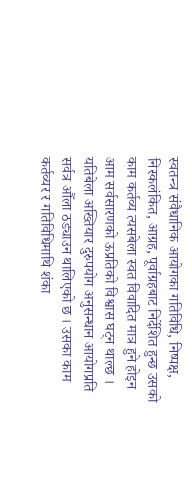स्वतन्त्र संवैधानिक आयोगका गतिविधि, निष्पक्ष, निस्कलंकित, आग्रह, पूर्वाग्रहबाट निर्देशित हुन्छ उसको काम कर्तव्य त्यसबेला स्वत विवादित मात्र हुने होइन आम सर्वसारणको ऊप्रतिको विश्वास घट्न थाल्छ । यतिबेला अख्तियार दुरुपयोग अनुसन्धान आयोगप्रति सर्वत्र औँला ठड्याउन थालिएको छ । उसका काम कर्तव्यर र गतिविधिमाथि शंका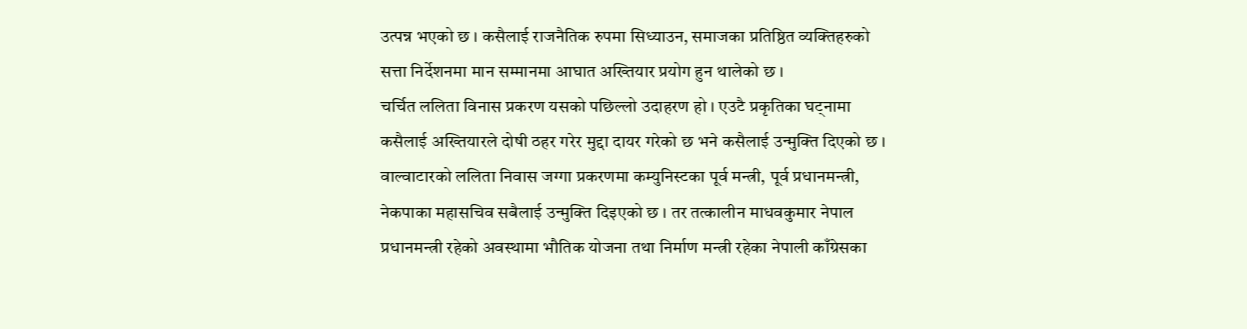उत्पन्न भएको छ । कसैलाई राजनैतिक रुपमा सिध्याउन, समाजका प्रतिष्ठित व्यक्तिहरुको सत्ता निर्देशनमा मान सम्मानमा आघात अख्तियार प्रयोग हुन थालेको छ ।
चर्चित ललिता विनास प्रकरण यसको पछिल्लो उदाहरण हो । एउटै प्रकृतिका घट्नामा कसैलाई अख्तियारले दोषी ठहर गरेर मुद्दा दायर गरेको छ भने कसैलाई उन्मुक्ति दिएको छ । वाल्वाटारको ललिता निवास जग्गा प्रकरणमा कम्युनिस्टका पूर्व मन्त्री, पूर्व प्रधानमन्त्री, नेकपाका महासचिव सबैलाई उन्मुक्ति दिइएको छ । तर तत्कालीन माधवकुमार नेपाल प्रधानमन्त्री रहेको अवस्थामा भौतिक योजना तथा निर्माण मन्त्री रहेका नेपाली काँग्रेसका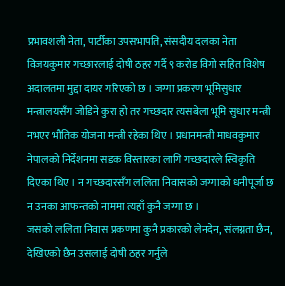प्रभावशली नेता, पार्टीका उपसभापति, संसदीय दलका नेता विजयकुमार गच्छारलाई दोषी ठहर गर्दै ९ करोड विगो सहित विशेष अदालतमा मुद्दा दायर गरिएको छ । जग्गा प्रकरण भूमिसुधार मन्त्रालयसँग जोडिने कुरा हो तर गच्छदार त्यसबेला भूमि सुधार मन्त्री नभएर भौतिक योजना मन्त्री रहेका थिए । प्रधानमन्त्री माधवकुमार नेपालको निर्देशनमा सडक विस्तारका लागि गच्छदारले स्विकृति दिएका थिए । न गच्छदारसँग ललिता निवासको जग्गाको धनीपूर्जा छ न उनका आफन्तको नाममा त्यहाँ कुनै जग्गा छ ।
जसको ललिता निवास प्रकणमा कुनै प्रकारको लेनदेन, संलग्नता छैन, देखिएको छैन उसलाई दोषी ठहर गर्नुले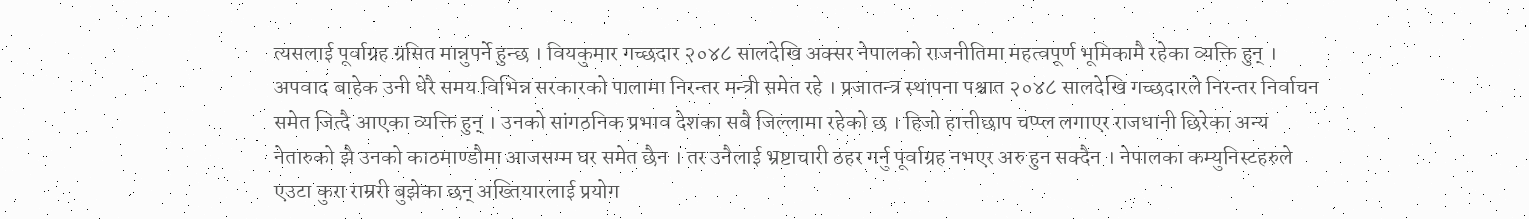त्यसलाई पूर्वाग्रह ग्रसित मान्नुपर्ने हुन्छ । वियकुमार गच्छदार २०४८ सालदेखि अक्सर नेपालको राजनीतिमा महत्वपूर्ण भूमिकामै रहेका व्यक्ति हुन् । अपवाद बाहेक उनी धेरै समय विभिन्न सरकारको पालामा निरन्तर मन्त्री समेत रहे । प्रजातन्त्र स्थापना पश्चात २०४८ सालदेखि गच्छदारले निरन्तर निर्वाचन समेत जित्दै आएका व्यक्ति हुन् । उनको सांगठनिक प्रभाव देशका सबै जिल्लामा रहेको छ । हिजो हात्तीछाप चप्प्ल लगाएर राजधानी छिरेका अन्य नेतारुको झै उनको काठमाण्डौमा आजसम्म घर समेत छैन । तर उनैलाई भ्रष्टाचारी ठहर गर्नु पूर्वाग्रह नभएर अरु हुन सक्दैन । नेपालका कम्युनिस्टहरुले एउटा कुरा राम्ररी बुझेका छन् अख्तियारलाई प्रयोग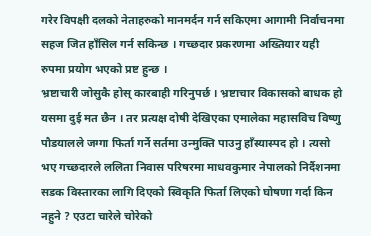गरेर विपक्षी दलको नेताहरुको मानमर्दन गर्न सकिएमा आगामी निर्वाचनमा सहज जित हाँसिल गर्न सकिन्छ । गच्छदार प्रकरणमा अख्तियार यही रुपमा प्रयोग भएको प्रष्ट हुन्छ ।
भ्रष्टाचारी जोसुकै होस् कारबाही गरिनुपर्छ । भ्रष्टाचार विकासको बाधक हो यसमा दुई मत छैन । तर प्रत्यक्ष दोषी देखिएका एमालेका महासविच विष्णु पौडयालले जग्गा फिर्ता गर्ने सर्तमा उन्मुक्ति पाउनु हाँस्यास्पद हो । त्यसो भए गच्छदारले ललिता निवास परिषरमा माधवकुमार नेपालको निर्दैशनमा सडक विस्तारका लागि दिएको स्विकृति फिर्ता लिएको घोषणा गर्दा किन नहुने ? एउटा चारेले चोरेको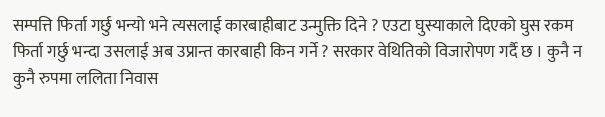सम्पत्ति फिर्ता गर्छु भन्यो भने त्यसलाई कारबाहीबाट उन्मुक्ति दिने ? एउटा घुस्याकाले दिएको घुस रकम फिर्ता गर्छु भन्दा उसलाई अब उप्रान्त कारबाही किन गर्ने ? सरकार वेथितिको विजारोपण गर्दै छ । कुनै न कुनै रुपमा ललिता निवास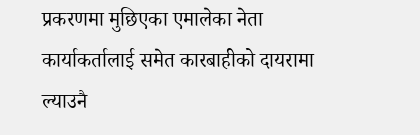प्रकरणमा मुछिएका एमालेका नेता कार्याकर्तालाई समेत कारबाहीको दायरामा ल्याउनै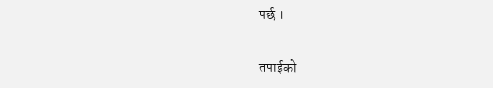पर्छ ।

तपाईको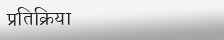प्रतिक्रिया